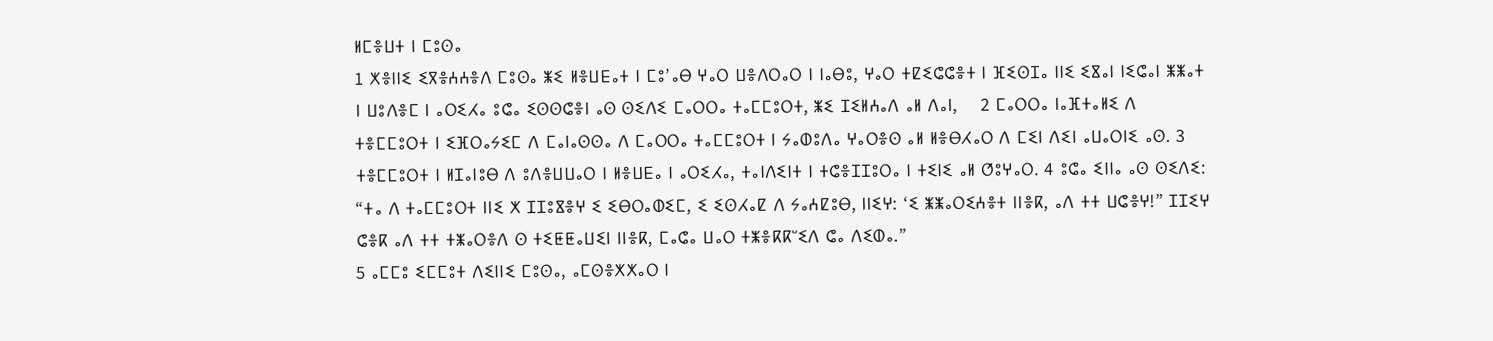ⵍⵎⴻⵡⵜ ⵏ ⵎⵓⵙⴰ
1 ⵅⴻⵏⵏⵉ ⵉⴳⴻⵄⵄⴻⴷ ⵎⵓⵙⴰ ⵥⵉ ⵍⴻⵡⴹⴰⵜ ⵏ ⵎⵓ’ⴰⴱ ⵖⴰⵔ ⵡⴻⴷⵔⴰⵔ ⵏ ⵏⴰⴱⵓ, ⵖⴰⵔ ⵜⵇⵉⵛⵛⴻⵜ ⵏ ⴼⵉⵙⵊⴰ ⵏⵏⵉ ⵉⴵⴰⵏ ⵏⵉⵛⴰⵏ ⵥⵥⴰⵜ ⵏ ⵡⵓⴷⴻⵎ ⵏ ⴰⵔⵉⵃⴰ ⵓⵛⴰ ⵉⵙⵙⵛⴻⵏ ⴰⵙ ⵙⵉⴷⵉ ⵎⴰⵔⵔⴰ ⵜⴰⵎⵎⵓⵔⵜ, ⵥⵉ ⵊⵉⵍⵄⴰⴷ ⴰⵍ ⴷⴰⵏ,    2 ⵎⴰⵔⵔⴰ ⵏⴰⴼⵜⴰⵍⵉ ⴷ ⵜⴻⵎⵎⵓⵔⵜ ⵏ ⵉⴼⵔⴰⵢⵉⵎ ⴷ ⵎⴰⵏⴰⵙⵙⴰ ⴷ ⵎⴰⵔⵔⴰ ⵜⴰⵎⵎⵓⵔⵜ ⵏ ⵢⴰⵀⵓⴷⴰ ⵖⴰⵔⴻⵙ ⴰⵍ ⵍⴻⴱⵃⴰⵔ ⴷ ⵎⵉⵏ ⴷⵉⵏ ⴰⵡⴰⵔⵏⵉ ⴰⵙ. 3 ⵜⴻⵎⵎⵓⵔⵜ ⵏ ⵍⵊⴰⵏⵓⴱ ⴷ ⵓⴷⴻⵡⵡⴰⵔ ⵏ ⵍⴻⵡⴹⴰ ⵏ ⴰⵔⵉⵃⴰ, ⵜⴰⵏⴷⵉⵏⵜ ⵏ ⵜⵛⴻⵊⵊⵓⵔⴰ ⵏ ⵜⵉⵏⵉ ⴰⵍ ⵚⵓⵖⴰⵔ. 4 ⵓⵛⴰ ⵉⵏⵏⴰ ⴰⵙ ⵙⵉⴷⵉ: “ⵜⴰ ⴷ ⵜⴰⵎⵎⵓⵔⵜ ⵏⵏⵉ ⵅ ⵊⵊⵓⴵⴻⵖ ⵉ ⵉⴱⵔⴰⵀⵉⵎ, ⵉ ⵉⵙⵃⴰⵇ ⴷ ⵢⴰⵄⵇⵓⴱ, ⵏⵏⵉⵖ: ‘ⵉ ⵥⵥⴰⵔⵉⵄⴻⵜ ⵏⵏⴻⴽ, ⴰⴷ ⵜⵜ ⵡⵛⴻⵖ!” ⵊⵊⵉⵖ ⵛⴻⴽ ⴰⴷ ⵜⵜ ⵜⵥⴰⵔⴻⴷ ⵙ ⵜⵉⵟⵟⴰⵡⵉⵏ ⵏⵏⴻⴽ, ⵎⴰⵛⴰ ⵡⴰⵔ ⵜⵥⴻⴽⴽⵯⵉⴷ ⵛⴰ ⴷⵉⵀⴰ.”
5 ⴰⵎⵎⵓ ⵉⵎⵎⵓⵜ ⴷⵉⵏⵏⵉ ⵎⵓⵙⴰ, ⴰⵎⵙⴻⵅⵅⴰⵔ ⵏ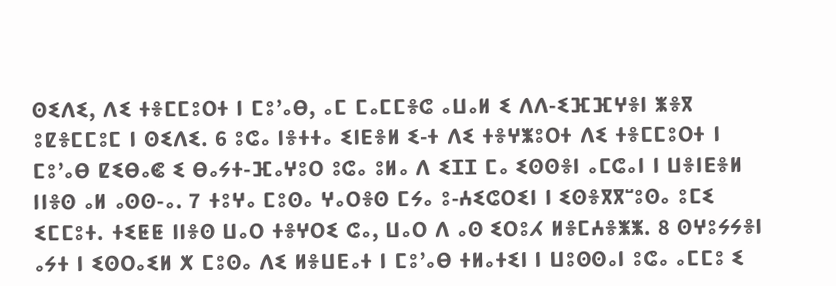ⵙⵉⴷⵉ, ⴷⵉ ⵜⴻⵎⵎⵓⵔⵜ ⵏ ⵎⵓ’ⴰⴱ, ⴰⵎ ⵎⴰⵎⵎⴻⵛ ⴰⵡⴰⵍ ⵉ ⴷⴷ-ⵉⴼⴼⵖⴻⵏ ⵥⴻⴳ ⵓⵇⴻⵎⵎⵓⵎ ⵏ ⵙⵉⴷⵉ. 6 ⵓⵛⴰ ⵏⴻⵜⵜⴰ ⵉⵏⴹⴻⵍ ⵉ-ⵜ ⴷⵉ ⵜⴻⵖⵥⵓⵔⵜ ⴷⵉ ⵜⴻⵎⵎⵓⵔⵜ ⵏ ⵎⵓ’ⴰⴱ ⵇⵉⴱⴰⵞ ⵉ ⴱⴰⵢⵜ-ⴼⴰⵖⵓⵔ ⵓⵛⴰ ⵓⵍⴰ ⴷ ⵉⵊⵊ ⵎⴰ ⵉⵙⵙⴻⵏ ⴰⵎⵛⴰⵏ ⵏ ⵡⴻⵏⴹⴻⵍ ⵏⵏⴻⵙ ⴰⵍ ⴰⵙⵙ-ⴰ. 7 ⵜⵓⵖⴰ ⵎⵓⵙⴰ ⵖⴰⵔⴻⵙ ⵎⵢⴰ ⵓ-ⵄⵉⵛⵔⵉⵏ ⵏ ⵉⵙⴻⴳⴳⵯⵓⵙⴰ ⵓⵎⵉ ⵉⵎⵎⵓⵜ. ⵜⵉⵟⵟ ⵏⵏⴻⵙ ⵡⴰⵔ ⵜⴻⵖⵔⵉ ⵛⴰ, ⵡⴰⵔ ⴷ ⴰⵙ ⵉⵔⵓⵃ ⵍⴻⵎⵄⴻⵥⵥ. 8 ⵙⵖⵓⵢⵢⴻⵏ ⴰⵢⵜ ⵏ ⵉⵙⵔⴰⵉⵍ ⵅ ⵎⵓⵙⴰ ⴷⵉ ⵍⴻⵡⴹⴰⵜ ⵏ ⵎⵓ’ⴰⴱ ⵜⵍⴰⵜⵉⵏ ⵏ ⵡⵓⵙⵙⴰⵏ ⵓⵛⴰ ⴰⵎⵎⵓ ⵉ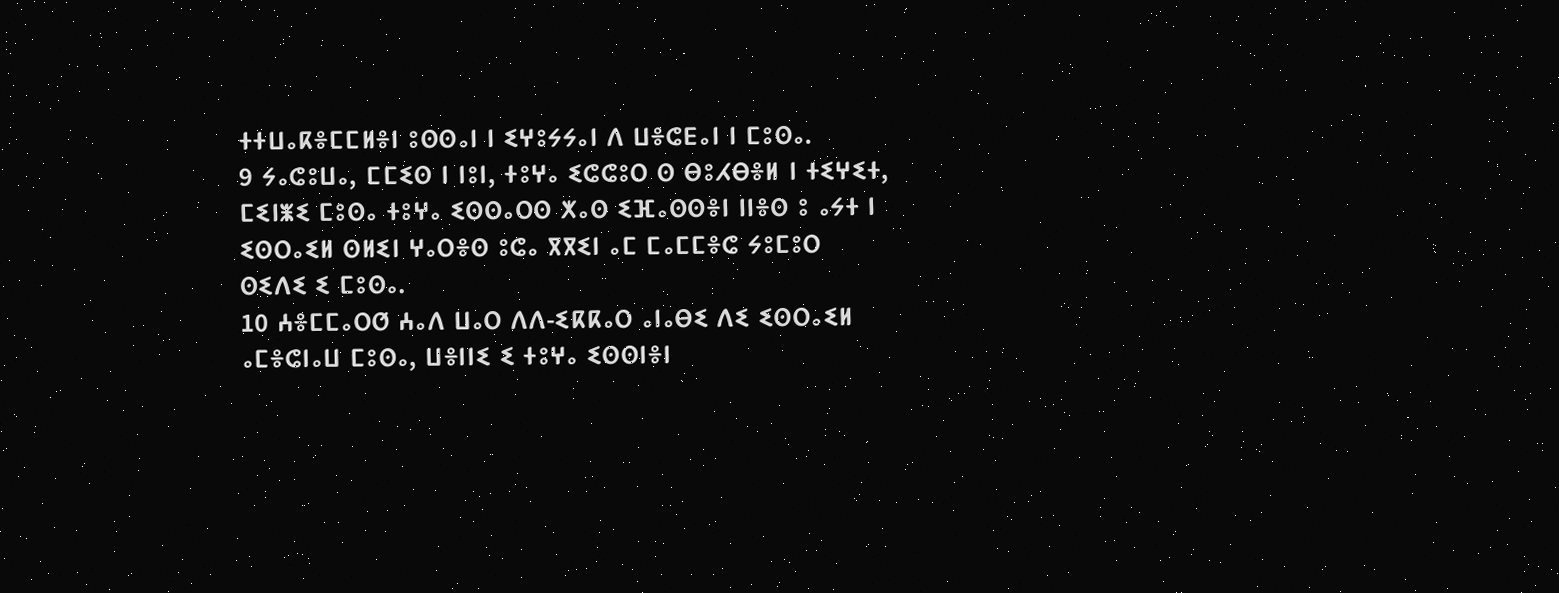ⵜⵜⵡⴰⴽⴻⵎⵎⵍⴻⵏ ⵓⵙⵙⴰⵏ ⵏ ⵉⵖⵓⵢⵢⴰⵏ ⴷ ⵡⴻⵛⴹⴰⵏ ⵏ ⵎⵓⵙⴰ.
9 ⵢⴰⵛⵓⵡⴰ, ⵎⵎⵉⵙ ⵏ ⵏⵓⵏ, ⵜⵓⵖⴰ ⵉⵛⵛⵓⵔ ⵙ ⴱⵓⵃⴱⴻⵍ ⵏ ⵜⵉⵖⵉⵜ, ⵎⵉⵏⵥⵉ ⵎⵓⵙⴰ ⵜⵓⵖⴰ ⵉⵙⵙⴰⵔⵙ ⵅⴰⵙ ⵉⴼⴰⵙⵙⴻⵏ ⵏⵏⴻⵙ ⵓ ⴰⵢⵜ ⵏ ⵉⵙⵔⴰⵉⵍ ⵙⵍⵉⵏ ⵖⴰⵔⴻⵙ ⵓⵛⴰ ⴳⴳⵉⵏ ⴰⵎ ⵎⴰⵎⵎⴻⵛ ⵢⵓⵎⵓⵔ ⵙⵉⴷⵉ ⵉ ⵎⵓⵙⴰ.
10 ⵄⴻⵎⵎⴰⵔⵚ ⵄⴰⴷ ⵡⴰⵔ ⴷⴷ-ⵉⴽⴽⴰⵔ ⴰⵏⴰⴱⵉ ⴷⵉ ⵉⵙⵔⴰⵉⵍ ⴰⵎⴻⵛⵏⴰⵡ ⵎⵓⵙⴰ, ⵡⴻⵏⵏⵉ ⵉ ⵜⵓⵖⴰ ⵉⵙⵙⵏⴻⵏ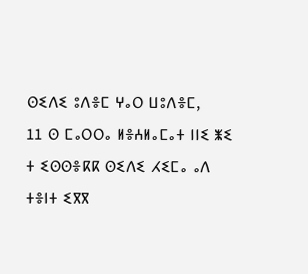ⵙⵉⴷⵉ ⵓⴷⴻⵎ ⵖⴰⵔ ⵡⵓⴷⴻⵎ,
11 ⵙ ⵎⴰⵔⵔⴰ ⵍⴻⵄⵍⴰⵎⴰⵜ ⵏⵏⵉ ⵥⵉ ⵜ ⵉⵙⵙⴻⴽⴽ ⵙⵉⴷⵉ ⵃⵉⵎⴰ ⴰⴷ ⵜⴻⵏⵜ ⵉⴳⴳ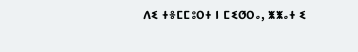ⴷⵉ ⵜⴻⵎⵎⵓⵔⵜ ⵏ ⵎⵉⵚⵔⴰ, ⵥⵥⴰⵜ ⵉ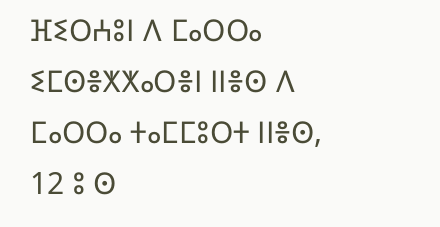ⴼⵉⵔⵄⵓⵏ ⴷ ⵎⴰⵔⵔⴰ ⵉⵎⵙⴻⵅⵅⴰⵔⴻⵏ ⵏⵏⴻⵙ ⴷ ⵎⴰⵔⵔⴰ ⵜⴰⵎⵎⵓⵔⵜ ⵏⵏⴻⵙ,
12 ⵓ ⵙ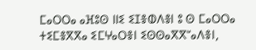ⵎⴰⵔⵔⴰ ⴰⴼⵓⵙ ⵏⵏⵉ ⵉⵊⴻⵀⴷⴻⵏ ⵓ ⵙ ⵎⴰⵔⵔⴰ ⵜⵉⵎⴻⴳⴳⴰ ⵉⵎⵖⴰⵔⴻⵏ ⵉⵙⵙⴰⴳⴳⵯⴰⴷⴻⵏ,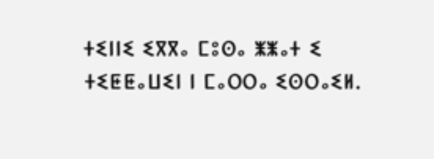ⵜⵉⵏⵏⵉ ⵉⴳⴳⴰ ⵎⵓⵙⴰ ⵥⵥⴰⵜ ⵉ ⵜⵉⵟⵟⴰⵡⵉⵏ ⵏ ⵎⴰⵔⵔⴰ ⵉⵙⵔⴰⵉⵍ.